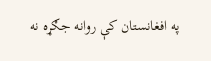په افغانستان کې روانه جګړه نه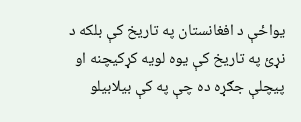یواځې د افغانستان په تاریخ کې بلکه د نړئ په تاریخ کې یوه لویه کړکیچنه او پیچلې جګړه ده چې په کې بیلابیلو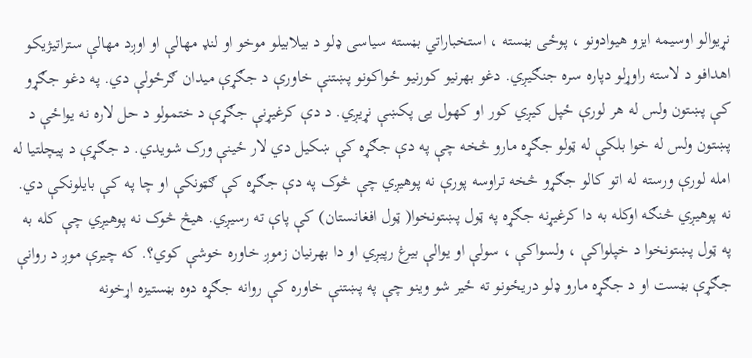نړیوالو اوسیمه ایزو هیوادونو ، پوځی بڼسته ، استخباراتي بڼسته سیاسی ډلو د بیلابیلو موخو او لنډ مهالې او اوږد مهالې ستراتیژیکو اهدافو د لاسته راوړلو دپاره سره جنګیږي. دغو بهرنیو کورنیو ځواکونو پښتنې خاورې د جګړې میدان ګرځولې دي. په دغو جګړو کې پښتون ولس له هر لورې ځپل کیږي کور او کهول یی پکښې نړیږي. د دې کرغیړنې جګړې د ختمولو د حل لاره نه یواځې د پښتون ولس له خوا بلکې له ټولو جګړه مارو څخه چې په دې جګړه کې ښکیل دي لار ځینې ورک شویدي. د جګړې د پیچلتیا له امله لورې ورسته له اتو کالو جګړو څخه تراوسه پورې نه پوهیږي چې څوک په دې جګړه کې ګټونکې او چا په کې بایلونکې دي. نه پوهیږي څنګه اوکله به دا کرغیړنه جګړه په ټول پښتونخوا( ټول افغانستان) کې پاې ته رسیږي. هیڅ څوک نه پوهیږي چې کله به په ټول پښتونخوا د خپلواکې ، ولسواکې ، سولې او یوالې بیرغ رپیږي او دا بهرنیان زموږ خاوره خوشې کوي؟. که چیرې موږ د روانې جګړې بڼست او د جګړه مارو ډلو دریځونو ته ځیر شو وینو چې په پښتنې خاوره کې روانه جګړه دوه بڼستیزه اړخونه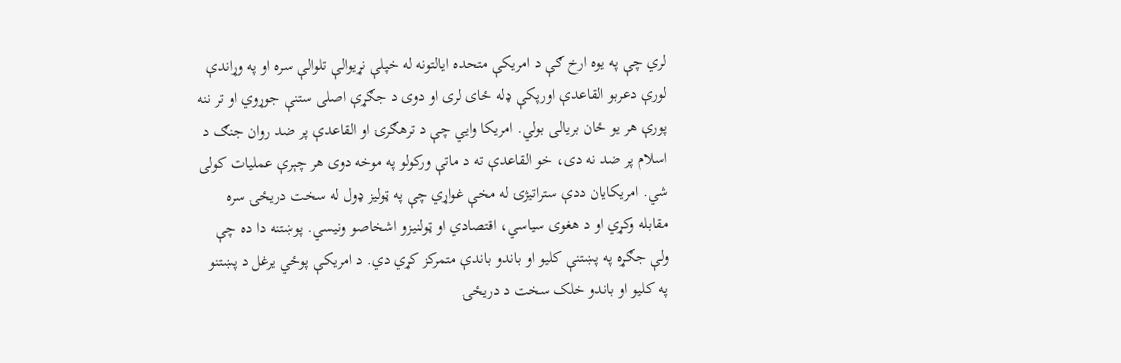لري چې په یوه ارخ ګې د امریکې متحده ایالتونه له خپلې نړیوالې تلوالې سره او په وړاندې لورې دعربو القاعدې اورپکې ډله ځای لری او دوی د جګړې اصلی ستنې جوړوي او تر ننه پورې هر یو ځان بریالی بولي. امريکا وايي چې د ترهګرۍ او القاعدې پر ضد روان جنګ د اسلام پر ضد نه دى، خو القاعدې ته د ماتې ورکولو په موخه دوى هر چېرې عمليات کولى شي. امریکایان ددې ستراتيژۍ له مخې غواړي چې په ټوليز ډول له سخت دريځۍ سره مقابله وکړي او د هغوی سياسي، اقتصادي او ټولنيزو اشخاصو ونيسي. پوښتنه دا ده چې ولې جګړه په پښتنې کلیو او باندو باندې متمرکز کړي دي. د امریکې پوځي یرغل د پښتنو په کلیو او باندو خلک سخت د دريځۍ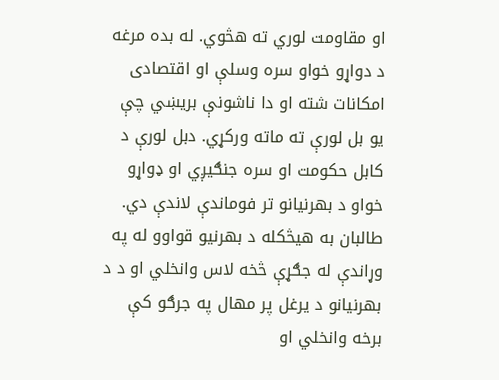او مقاومت لوري ته هڅوي. له بده مرغه د دواړو خواو سره وسلې او اقتصادی امکانات شته او دا ناشونې بریښي چې یو بل لورې ته ماته ورکړي. دبل لورې د کابل حکومت او سره جنګیږي او ډواړو خواو د بهرنیانو تر فوماندې لاندې دي. طالبان به هيڅکله د بهرنيو قواوو له په وړاندې له جګړې څخه لاس وانخلي او د د بهرنیانو د یرغل پر مهال په جرګو کې برخه وانخلي او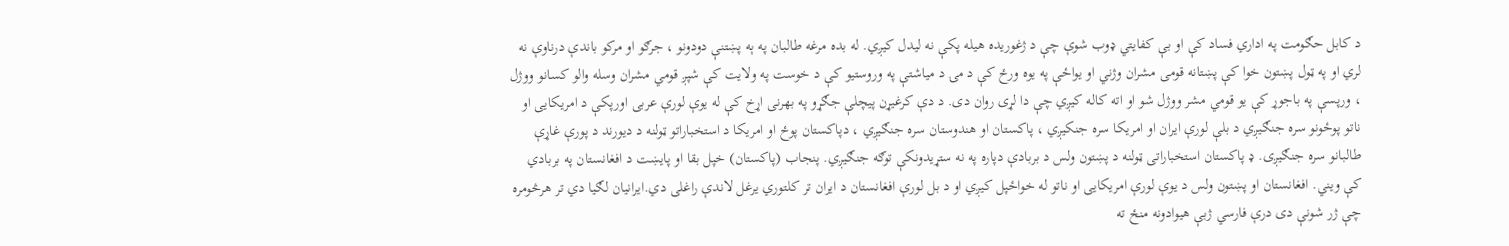د کابل حګومت په اداري فساد کې او بې کفایتي ډوب شوې چې د ژغوریده هیله پکې نه لیدل کیږي. له بده مرغه طالبان په ېه پښتنې دودونو ، جرګو او مرکو باندې درناوې نه لري او په ټول پښتون خوا کې پښتانه قومی مشران وژني او یواځې په یوه ورځ کې د مۍ د مياشتې په وروستيو کې د خوست په ولايت کې شپږ قومي مشران وسله والو کسانو ووژل ، ورپسې په باجوړ کې يو قومي مشر ووژل شو او اته کاله کیږي چې دا لړی روان دی. د دې کرغیړن پیچلې جګړو په بهرنی اړخ کې له یوې لورې عربی اورپکې د امریکایی او ناتو پوځونو سره جنګیږي د بلې لورې ایران او امریکا سره جنکیږي ، پاکستان او هندوستان سره جنګیږي ، دپاکستان پوځ او امریکا د استخباراتو ټولنه د دیورند د پورې غاړې طالبانو سره جنګیږی. ډ پاکستان استخباراتی ټولنه د پښتون ولس د بربادې دپاره په نه ستړیدونکې توګه جنګیږي. پنجاب (پاکستان) خپل بقا او پایښت د افغانستان په بربادي کې ویني. افغانستان او پښتون ولس د یوې لورې امریکایی او ناتو له خواځپل کیږي او د بل لورې افغانستان د ایران تر کلتوري یرغل لاندې راغلی دي.ایرانیان لګیا دي تر هرڅومره چې ژر شونې دی درې فارسي ژبې هیوادونه منځ ته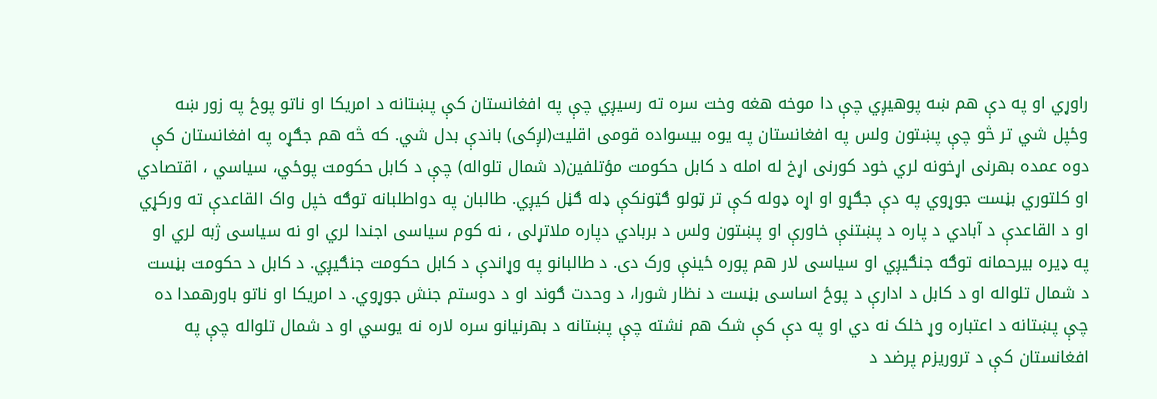راوړي او په دې هم ښه پوهیږي چې دا موخه هغه وخت سره ته رسیږي چې په افغانستان کې پښتانه د امریکا او ناتو پوځ په زور ښه وځپل شي تر څو چې پښتون ولس په افغانستان په یوه بیسواده قومی اقلیت(لږکی) باندې بدل شي. که څه هم جګړه په افغانستان کې دوه عمده بهرنی اړخونه لري خود کورنی اړخ له امله د کابل حکومت مؤتلفین(د شمال تلواله) چې د کابل حکومت پوځي، سیاسي ، اقتصادي او کلتوري بڼست جوړوي په دې جګړو او اړه ډوله کې تر ټولو ګټونکې ډله ګڼل کیږي. طالبان په دواطلبانه توګه خپل واک القاعدې ته ورکړي او د القاعدې د آبادي د پاره د پښتنې خاورې او پښتون ولس د بربادي دپاره ملاتړلی ، نه کوم سیاسی اجندا لري او نه سیاسی ژبه لري او په ډیره بیرحمانه توګه جنګیږي او سیاسی لار هم پوره ځینې ورک دی. د طالبانو په وړاندې د کابل حکومت جنګیږي. د کابل د حکومت بڼست د شمال تلواله او د کابل د ادارې د پوځ اساسی بڼست د نظار شورا، د وحدت ګوند او د دوستم جنش جوړوي. د امریکا او ناتو باورهمدا ده چې پښتانه د اعتباره وړ خلک نه دي او په دې کې شک هم نشته چې پښتانه د بهرنیانو سره لاره نه یوسي او د شمال تلواله چې په افغانستان کې د تروریزم پرضد د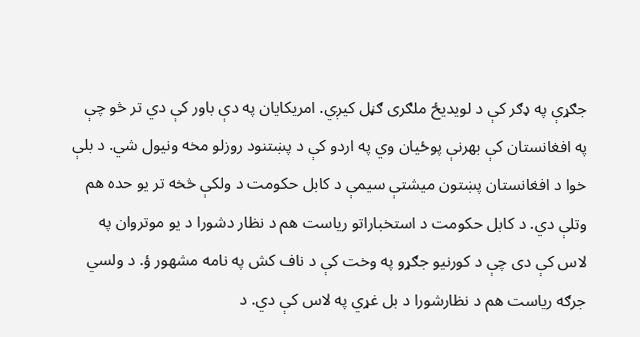جګړې په ډګر کې د لویدیځ ملګری ګڼل کیږي. امریکایان په دې باور کې دي تر څو چې په افغانستان کې بهرنې پوځیان وي په اردو کې د پښتنود روزلو مخه ونیول شي. د بلې خوا د افغانستان پښتون میشتې سیمې د کابل حکومت د ولکې څخه تر یو حده هم وتلې دي. د کابل حکومت د استخباراتو ریاست هم د نظار دشورا د یو موتروان په لاس کې دی چې د کورنیو جګړو په وخت کې د ناف کش په نامه مشهور ؤ. د ولسي جرګه ریاست هم د نظارشورا د بل غړي په لاس کې دي. د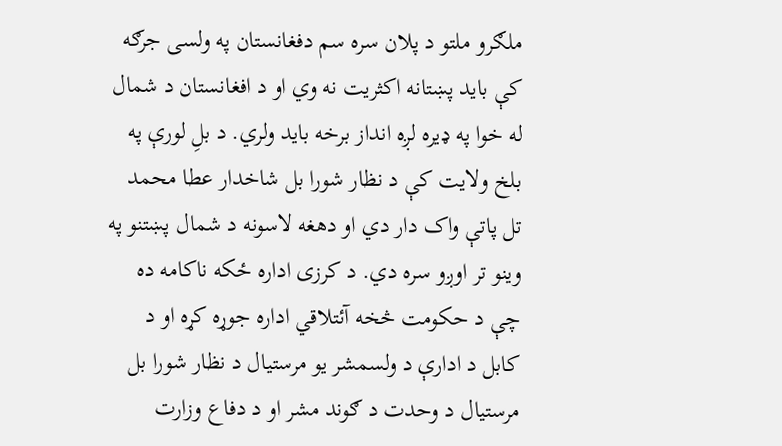ملګرو ملتو د پلان سره سم دفغانستان په ولسی جرګه کې باید پښتانه اکثریت نه وي او د افغانستان د شمال له خوا په ډیره لږه انداز برخه باید ولري. د بلِ لورې په بلخ ولایت کې د نظار شورا بل شاخدار عطا محمد تل پاتې واک دار دي او دهغه لاسونه د شمال پښتنو په وینو تر اوږو سره دي. د کرزی اداره ځکه ناکامه ده چې د حکومت څخه آئتلاقي اداره جوړه کړه او د کابل د ادارې د ولسمشر یو مرستیال د نظار شورا بل مرستیال د وحدت د ګوند مشر او د دفاع وزارت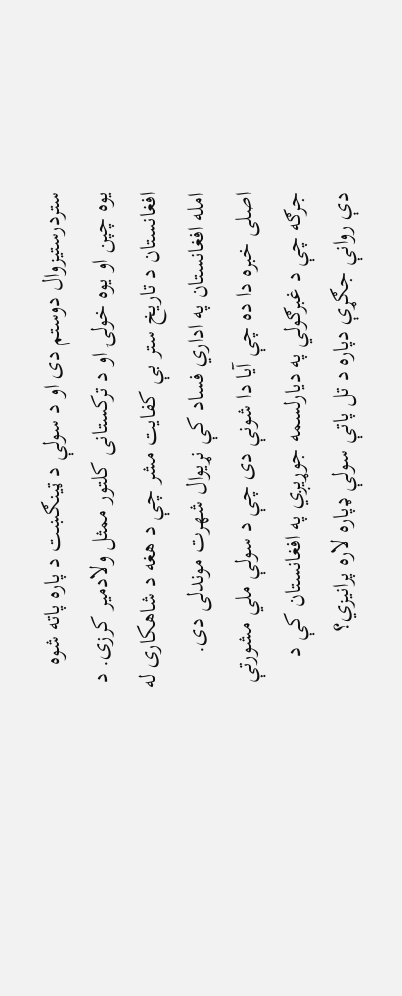ستردرستیزوال دوستم دی او د سولې د ټینګښت د پاره پاته شوه یوه چپن او یوه خولۍ او د ترکستانی کلتور ممثل ولادمیر کرزی. د افغانستان د تاریخ ستر بې کفایت مشر چې د هغه د شاهکاری له امله افغانستان په اداري فساد کې نړیوال شهرت موندلی دی. اصلی خبره دا ده چې آیا دا شونې دی چې د سولې ملي مشورتې جرګه چې د غبرګولي په دیارلسمه جوړيږي په افغانستان کې د دې روانې جګړې دپاره د تل پاتې سولې ډپاره لاره پرانیزي؟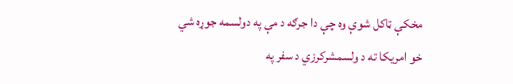مخکې ټاکل شوې وه چې دا جرګه د مې په دولسمه جوړه شي خو امریکا ته د ولسمشرکرزي د سفر په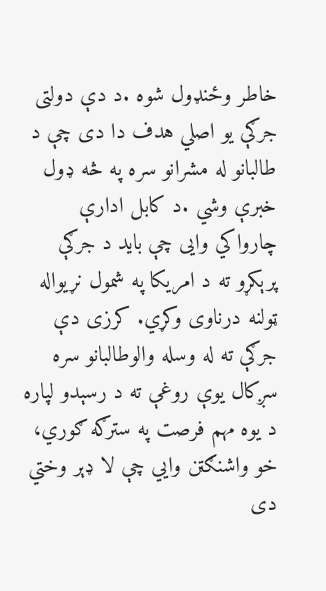خاطر وځنډول شوه .د دې دولتی جرګې یو اصلي هدف دا دی چې د طالبانو له مشرانو سره په څه ډول خبرې وشي .د کابل ادارې چارواکي وايی چې باید د جرګې پرېکړو ته د امریکا په شمول نړیواله ټولنه درناوی وکړي. کرزی دې جرګې ته له وسله والوطالبانو سره سږکال یوې روغې ته د رسېدو لپاره د یوه مهم فرصت په سترګه ګوري، خو واشنګټن وايي چې لا ډېر وختي دی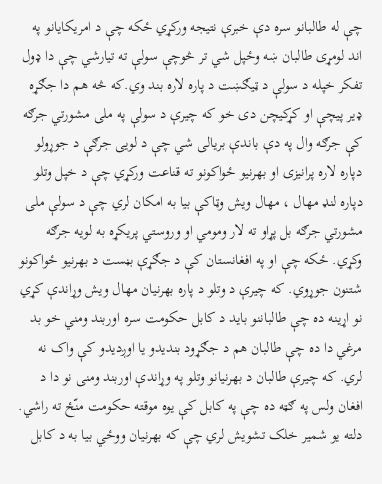چې له طالبانو سره دې خبرې نتیجه ورکړي ځکه چې د امریکایانو په اند لومړی طالبان ښه وځپل شي تر څوچې سولې ته تیارشي چې دا ډول تفکر خپله د سولې د ټیګښت د پاره لاره بند وي.که څه هم دا جګړه ډیر پیچې او کړکیچن دی خو که چیرې د سولې په ملی مشورتي جرګه کې جرګه وال په دې باندې بریالی شي چې د لویی جرګې د جوړولو دپاره لاره پرانیزی او بهرنیو ځواکونو ته قناعت ورکړي چې د خپل وتلو دپاره لنډ مهال ، مهال ویش وټاکې بیا به امکان لري چې د سولې ملی مشورتي جرګه بل پړاو ته لار ومومي او وروستي پریکړه به لویه جرګه وکړي. ځکه چې او په افغانستان کې د جګړې بڼست د بهرنیو ځواکونو شتنون جوړوي. که چیرې د وتلو د پاره بهرنیان مهال ویش وړاندې کړي نو اړینه ده چې طالباننو باید د کابل حکومت سره اوربند ومني خو بد مرغي دا ده چې طالبان هم د جګړود بندیدو یا اوږدیدو کې واک نه لري. که چیرې طالبان د بهرنیانو وتلو په وړاندې اوربند ومنی نو دا د افغان ولس په ګټه ده چې په کابل کې یوه موقته حکومت منّځ ته راشي.
دلته یو شمیر خلک تشویش لري چې که بهرنیان ووځي بیا به د کابل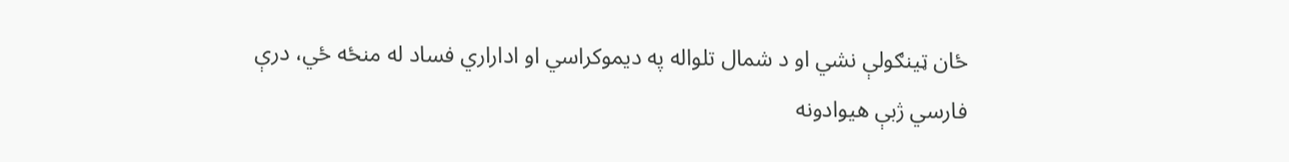ځان ټینګولې نشي او د شمال تلواله په دیموکراسي او اداراري فساد له منځه ځي، درې فارسي ژبې هیوادونه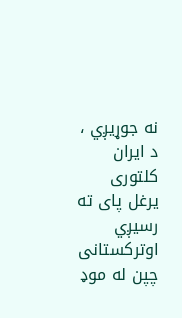نه جوړیږي ، د ایران کلتوری یرغل پای ته رسیږي اوترکستانی چپن له موډ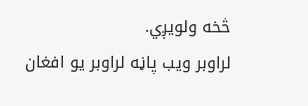څخه ولویږي.
لراوبر ویب پاڼه لراوبر يو افغان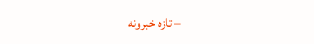– تازه خبرونه